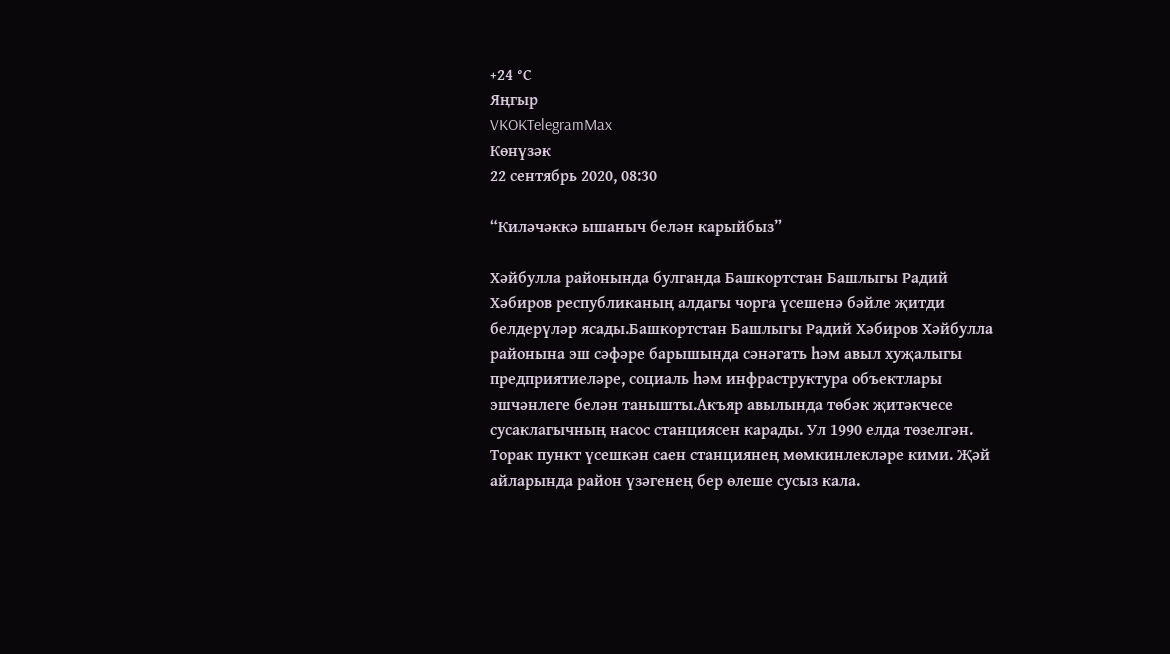+24 °С
Яңгыр
VKOKTelegramMax
Көнүзәк
22 сентябрь 2020, 08:30

“Киләчәккә ышаныч белән карыйбыз”

Хәйбулла районында булганда Башкортстан Башлыгы Радий Хәбиров республиканың алдагы чорга үсешенә бәйле җитди белдерүләр ясады.Башкортстан Башлыгы Радий Хәбиров Хәйбулла районына эш сәфәре барышында сәнәгать һәм авыл хуҗалыгы предприятиеләре, социаль һәм инфраструктура объектлары эшчәнлеге белән танышты.Акъяр авылында төбәк җитәкчесе сусаклагычның насос станциясен карады. Ул 1990 елда төзелгән. Торак пункт үсешкән саен станциянең мөмкинлекләре кими. Җәй айларында район үзәгенең бер өлеше сусыз кала.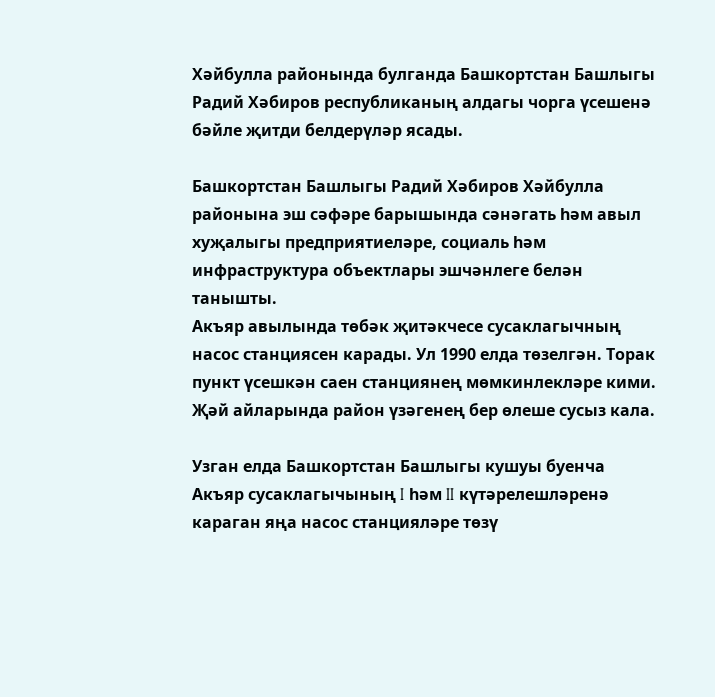Хәйбулла районында булганда Башкортстан Башлыгы Радий Хәбиров республиканың алдагы чорга үсешенә бәйле җитди белдерүләр ясады.

Башкортстан Башлыгы Радий Хәбиров Хәйбулла районына эш сәфәре барышында сәнәгать һәм авыл хуҗалыгы предприятиеләре, социаль һәм инфраструктура объектлары эшчәнлеге белән танышты.
Акъяр авылында төбәк җитәкчесе сусаклагычның насос станциясен карады. Ул 1990 елда төзелгән. Торак пункт үсешкән саен станциянең мөмкинлекләре кими. Җәй айларында район үзәгенең бер өлеше сусыз кала.

Узган елда Башкортстан Башлыгы кушуы буенча Акъяр сусаклагычының I һәм II күтәрелешләренә караган яңа насос станцияләре төзү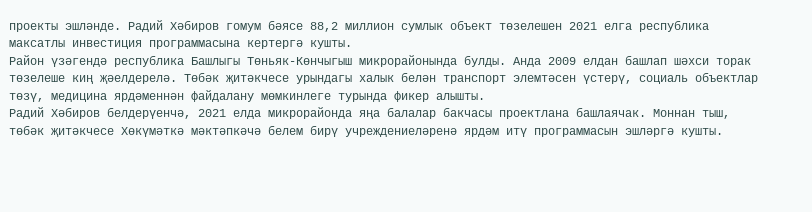проекты эшләнде. Радий Хәбиров гомум бәясе 88,2 миллион сумлык объект төзелешен 2021 елга республика максатлы инвестиция программасына кертергә кушты.
Район үзәгендә республика Башлыгы Төньяк-Көнчыгыш микрорайонында булды. Анда 2009 елдан башлап шәхси торак төзелеше киң җәелдерелә. Төбәк җитәкчесе урындагы халык белән транспорт элемтәсен үстерү, социаль объектлар төзү, медицина ярдәменнән файдалану мөмкинлеге турында фикер алышты.
Радий Хәбиров белдерүенчә, 2021 елда микрорайонда яңа балалар бакчасы проектлана башлаячак. Моннан тыш, төбәк җитәкчесе Хөкүмәткә мәктәпкәчә белем бирү учреждениеләренә ярдәм итү программасын эшләргә кушты.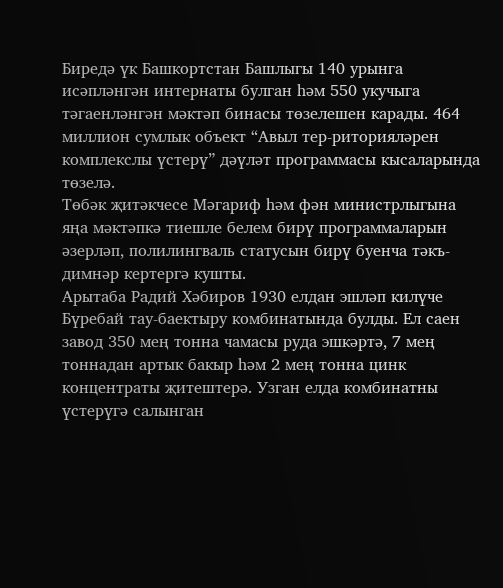Биредә үк Башкортстан Башлыгы 140 урынга исәпләнгән интернаты булган һәм 550 укучыга тәгаенләнгән мәктәп бинасы төзелешен карады. 464 миллион сумлык объект “Авыл тер-риторияләрен комплекслы үстерү” дәүләт программасы кысаларында төзелә.
Төбәк җитәкчесе Мәгариф һәм фән министрлыгына яңа мәктәпкә тиешле белем бирү программаларын әзерләп, полилингваль статусын бирү буенча тәкъ-димнәр кертергә кушты.
Арытаба Радий Хәбиров 1930 елдан эшләп килүче Бүребай тау-баектыру комбинатында булды. Ел саен завод 350 мең тонна чамасы руда эшкәртә, 7 мең тоннадан артык бакыр һәм 2 мең тонна цинк концентраты җитештерә. Узган елда комбинатны үстерүгә салынган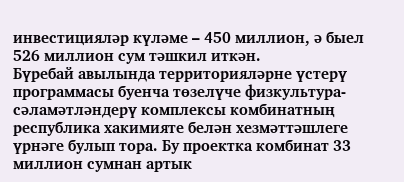инвестицияләр күләме – 450 миллион, ә быел 526 миллион сум тәшкил иткән.
Бүребай авылында территорияләрне үстерү программасы буенча төзелүче физкультура-сәламәтләндерү комплексы комбинатның республика хакимияте белән хезмәттәшлеге үрнәге булып тора. Бу проектка комбинат 33 миллион сумнан артык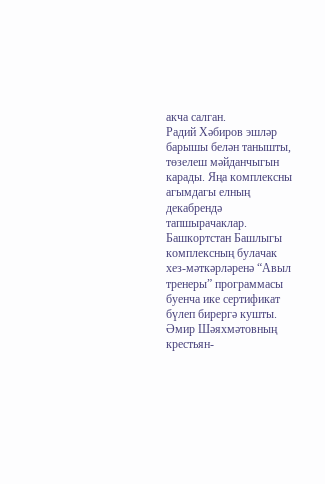акча салган.
Радий Хәбиров эшләр барышы белән танышты, төзелеш мәйданчыгын карады. Яңа комплексны агымдагы елның декабрендә тапшырачаклар.
Башкортстан Башлыгы комплексның булачак хез-мәткәрләренә “Авыл тренеры” программасы буенча ике сертификат бүлеп бирергә кушты.
Әмир Шәяхмәтовның крестьян-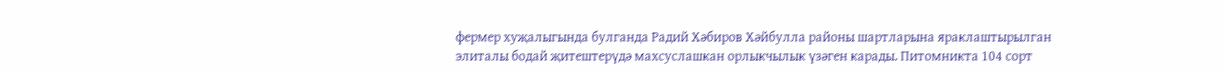фермер хуҗалыгында булганда Радий Хәбиров Хәйбулла районы шартларына яраклаштырылган элиталы бодай җитештерүдә махсуслашкан орлыкчылык үзәген карады. Питомникта 104 сорт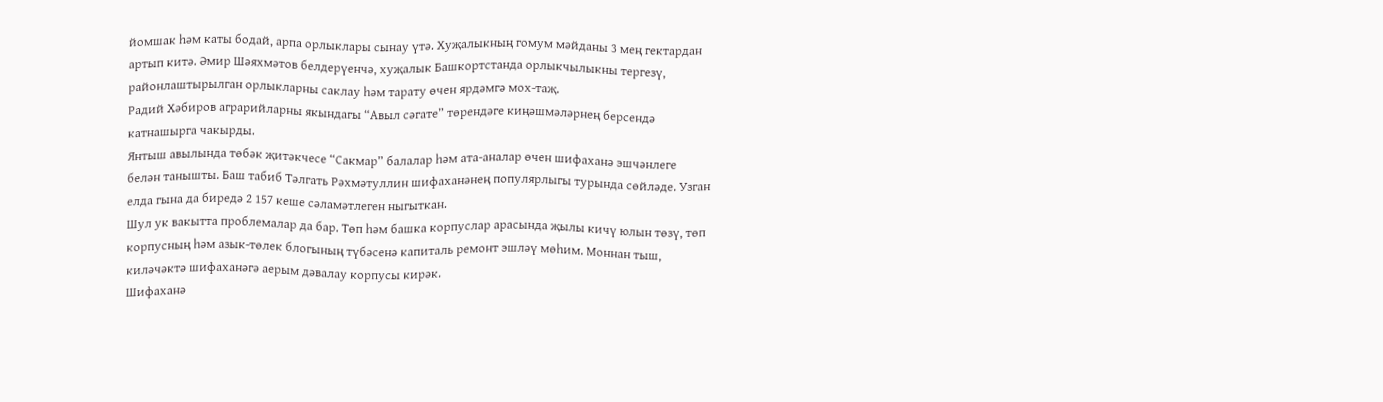йомшак һәм каты бодай, арпа орлыклары сынау үтә. Хуҗалыкның гомум мәйданы 3 мең гектардан артып китә. Әмир Шәяхмәтов белдерүенчә, хуҗалык Башкортстанда орлыкчылыкны тергезү, районлаштырылган орлыкларны саклау һәм тарату өчен ярдәмгә мох-таҗ.
Радий Хәбиров аграрийларны якындагы “Авыл сәгате” төрендәге киңәшмәләрнең берсендә катнашырга чакырды.
Янтыш авылында төбәк җитәкчесе “Сакмар” балалар һәм ата-аналар өчен шифаханә эшчәнлеге белән танышты. Баш табиб Тәлгать Рәхмәтуллин шифаханәнең популярлыгы турында сөйләде. Узган елда гына да биредә 2 157 кеше сәламәтлеген ныгыткан.
Шул ук вакытта проблемалар да бар. Төп һәм башка корпуслар арасында җылы кичү юлын төзү, төп корпусның һәм азык-төлек блогының түбәсенә капиталь ремонт эшләү мөһим. Моннан тыш, киләчәктә шифаханәгә аерым дәвалау корпусы кирәк.
Шифаханә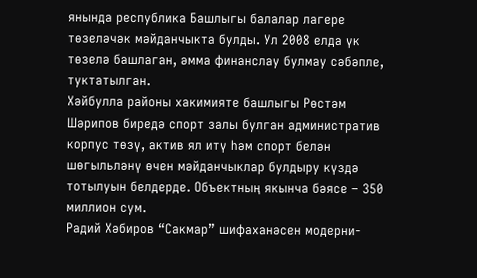янында республика Башлыгы балалар лагере төзеләчәк мәйданчыкта булды. Ул 2008 елда үк төзелә башлаган, әмма финанслау булмау сәбәпле, туктатылган.
Хәйбулла районы хакимияте башлыгы Рөстәм Шәрипов биредә спорт залы булган административ корпус төзү, актив ял итү һәм спорт белән шөгыльләнү өчен мәйданчыклар булдыру күздә тотылуын белдерде. Объектның якынча бәясе – 350 миллион сум.
Радий Хәбиров “Сакмар” шифаханәсен модерни-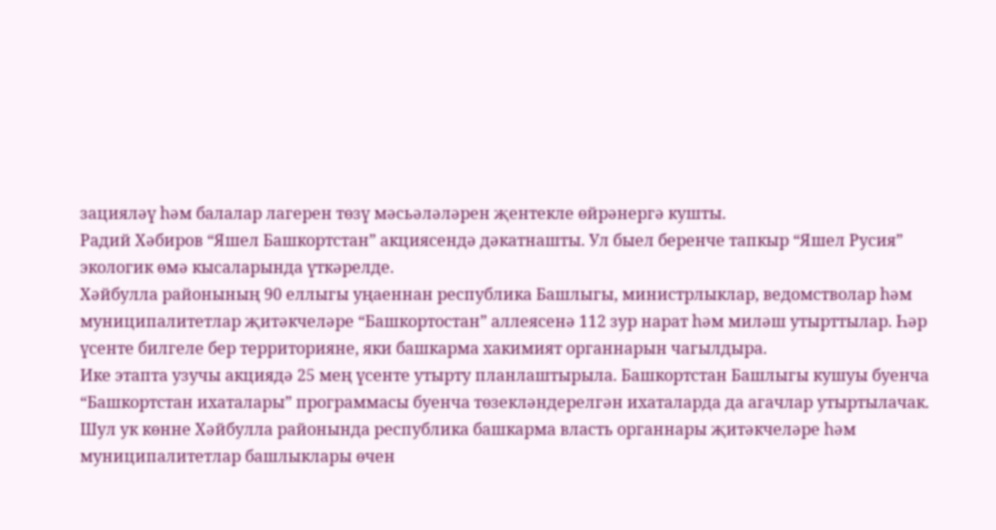зацияләү һәм балалар лагерен төзү мәсьәләләрен җентекле өйрәнергә кушты.
Радий Хәбиров “Яшел Башкортстан” акциясендә дәкатнашты. Ул быел беренче тапкыр “Яшел Русия” экологик өмә кысаларында үткәрелде.
Хәйбулла районының 90 еллыгы уңаеннан республика Башлыгы, министрлыклар, ведомстволар һәм муниципалитетлар җитәкчеләре “Башкортостан” аллеясенә 112 зур нарат һәм миләш утырттылар. Һәр үсенте билгеле бер территорияне, яки башкарма хакимият органнарын чагылдыра.
Ике этапта узучы акциядә 25 мең үсенте утырту планлаштырыла. Башкортстан Башлыгы кушуы буенча “Башкортстан ихаталары” программасы буенча төзекләндерелгән ихаталарда да агачлар утыртылачак.
Шул ук көнне Хәйбулла районында республика башкарма власть органнары җитәкчеләре һәм муниципалитетлар башлыклары өчен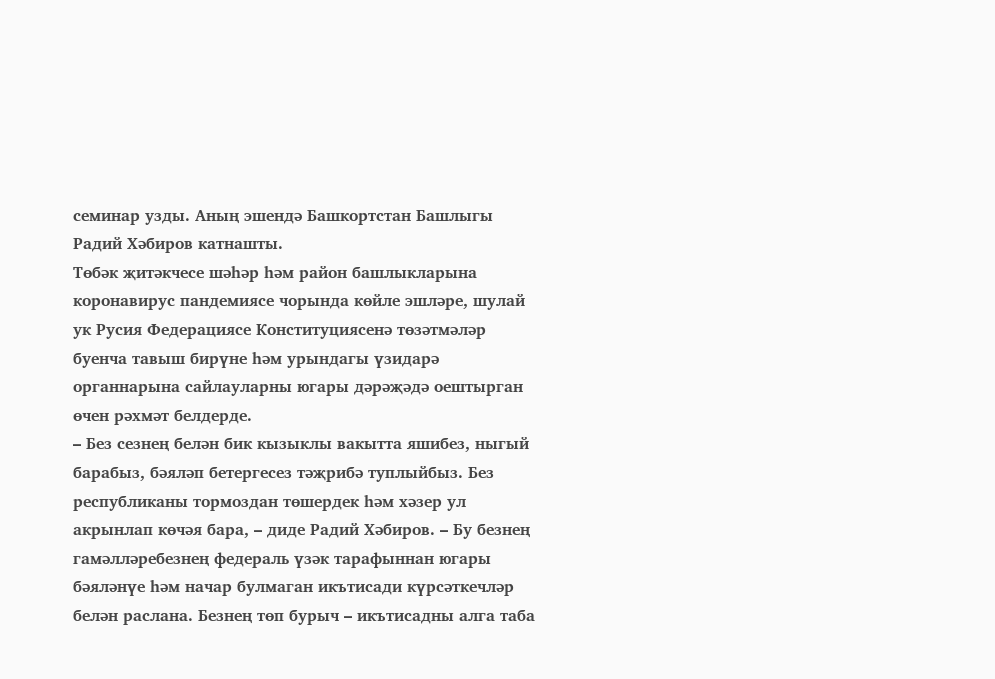семинар узды. Аның эшендә Башкортстан Башлыгы Радий Хәбиров катнашты.
Төбәк җитәкчесе шәһәр һәм район башлыкларына коронавирус пандемиясе чорында көйле эшләре, шулай ук Русия Федерациясе Конституциясенә төзәтмәләр буенча тавыш бирүне һәм урындагы үзидарә органнарына сайлауларны югары дәрәҗәдә оештырган өчен рәхмәт белдерде.
– Без сезнең белән бик кызыклы вакытта яшибез, ныгый барабыз, бәяләп бетергесез тәҗрибә туплыйбыз. Без республиканы тормоздан төшердек һәм хәзер ул акрынлап көчәя бара, – диде Радий Хәбиров. – Бу безнең гамәлләребезнең федераль үзәк тарафыннан югары бәяләнүе һәм начар булмаган икътисади күрсәткечләр белән раслана. Безнең төп бурыч – икътисадны алга таба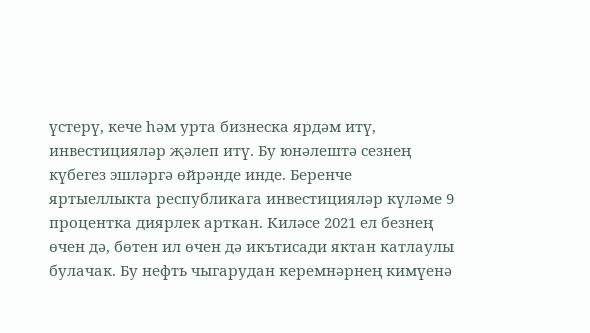үстерү, кече һәм урта бизнеска ярдәм итү, инвестицияләр җәлеп итү. Бу юнәлештә сезнең күбегез эшләргә өйрәнде инде. Беренче яртыеллыкта республикага инвестицияләр күләме 9 процентка диярлек арткан. Киләсе 2021 ел безнең өчен дә, бөтен ил өчен дә икътисади яктан катлаулы булачак. Бу нефть чыгарудан керемнәрнең кимүенә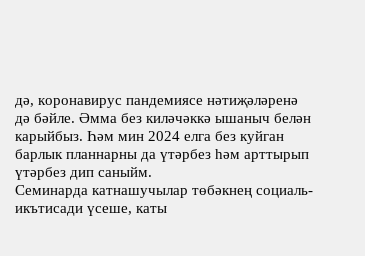дә, коронавирус пандемиясе нәтиҗәләренә дә бәйле. Әмма без киләчәккә ышаныч белән карыйбыз. Һәм мин 2024 елга без куйган барлык планнарны да үтәрбез һәм арттырып үтәрбез дип саныйм.
Семинарда катнашучылар төбәкнең социаль-икътисади үсеше, каты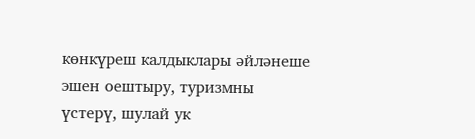көнкүреш калдыклары әйләнеше эшен оештыру, туризмны үстерү, шулай ук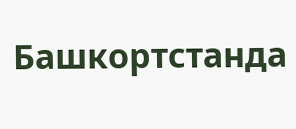Башкортстанда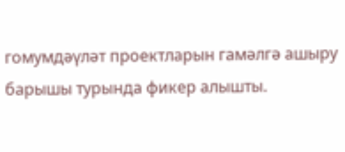гомумдәүләт проектларын гамәлгә ашыру барышы турында фикер алышты.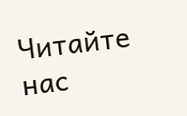Читайте нас